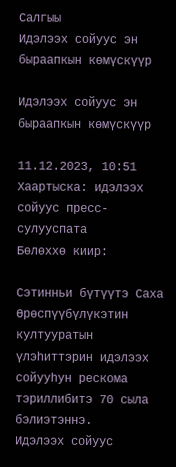Салгыы
Идэлээх сойуус эн быраапкын көмүскүүр

Идэлээх сойуус эн быраапкын көмүскүүр

11.12.2023, 10:51
Хаартыска: идэлээх сойуус пресс-сулууспата
Бөлөххө киир:

Сэтинньи бүтүүтэ Саха Өрөспүүбүлүкэтин култууратын үлэһиттэрин идэлээх сойууһун рескома тэриллибитэ 70 сыла бэлиэтэннэ.
Идэлээх сойуус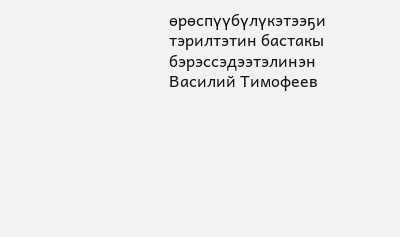өрөспүүбүлүкэтээҕи тэрилтэтин бастакы бэрэссэдээтэлинэн Василий Тимофеев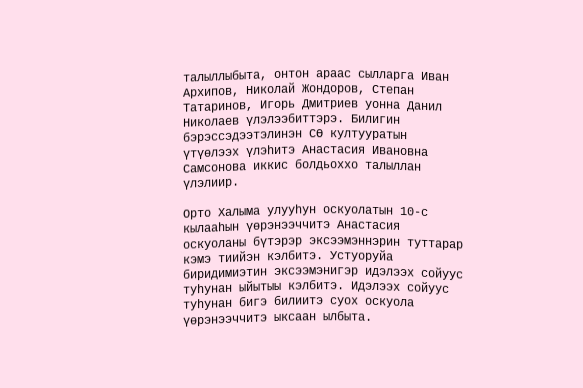талыллыбыта, онтон араас сылларга Иван Архипов, Николай Жондоров, Степан Татаринов, Игорь Дмитриев уонна Данил Николаев үлэлээбиттэрэ. Билигин бэрэссэдээтэлинэн СӨ култууратын үтүөлээх үлэһитэ Анастасия Ивановна Самсонова иккис болдьоххо талыллан үлэлиир.

Орто Халыма улууһун оскуолатын 10-с кылааһын үөрэнээччитэ Анастасия оскуоланы бүтэрэр эксээмэннэрин туттарар кэмэ тиийэн кэлбитэ. Устуоруйа биридимиэтин эксээмэнигэр идэлээх сойуус туһунан ыйытыы кэлбитэ. Идэлээх сойуус туһунан бигэ билиитэ суох оскуола үөрэнээччитэ ыксаан ылбыта.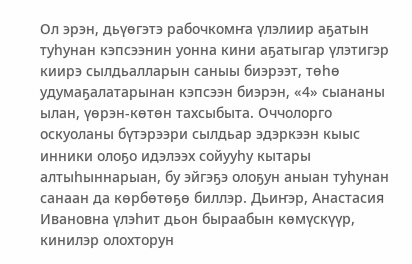Ол эрэн, дьүөгэтэ рабочкомҥа үлэлиир аҕатын туһунан кэпсээнин уонна кини аҕатыгар үлэтигэр киирэ сылдьалларын саныы биэрээт, төһө удумаҕалатарынан кэпсээн биэрэн, «4» сыананы ылан, үөрэн-көтөн тахсыбыта. Оччолорго оскуоланы бүтэрээри сылдьар эдэркээн кыыс инники олоҕо идэлээх сойууһу кытары алтыһыннарыан, бу эйгэҕэ олоҕун аныан туһунан санаан да көрбөтөҕө биллэр. Дьиҥэр, Анастасия Ивановна үлэһит дьон быраабын көмүскүүр, кинилэр олохторун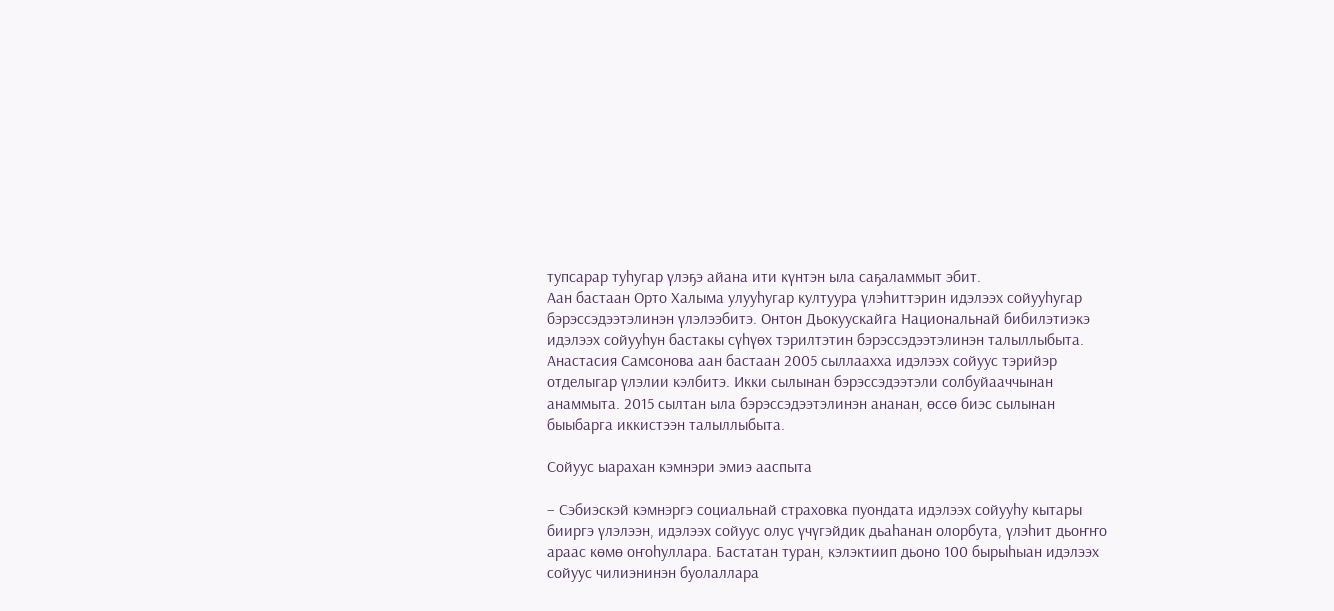тупсарар туһугар үлэҕэ айана ити күнтэн ыла саҕаламмыт эбит.
Аан бастаан Орто Халыма улууһугар култуура үлэһиттэрин идэлээх сойууһугар бэрэссэдээтэлинэн үлэлээбитэ. Онтон Дьокуускайга Национальнай бибилэтиэкэ идэлээх сойууһун бастакы сүһүөх тэрилтэтин бэрэссэдээтэлинэн талыллыбыта.
Анастасия Самсонова аан бастаан 2005 сыллаахха идэлээх сойуус тэрийэр отделыгар үлэлии кэлбитэ. Икки сылынан бэрэссэдээтэли солбуйааччынан анаммыта. 2015 сылтан ыла бэрэссэдээтэлинэн ананан, өссө биэс сылынан быыбарга иккистээн талыллыбыта.

Сойуус ыарахан кэмнэри эмиэ ааспыта

– Сэбиэскэй кэмнэргэ социальнай страховка пуондата идэлээх сойууһу кытары бииргэ үлэлээн, идэлээх сойуус олус үчүгэйдик дьаһанан олорбута, үлэһит дьоҥҥо араас көмө оҥоһуллара. Бастатан туран, кэлэктиип дьоно 100 бырыһыан идэлээх сойуус чилиэнинэн буолаллара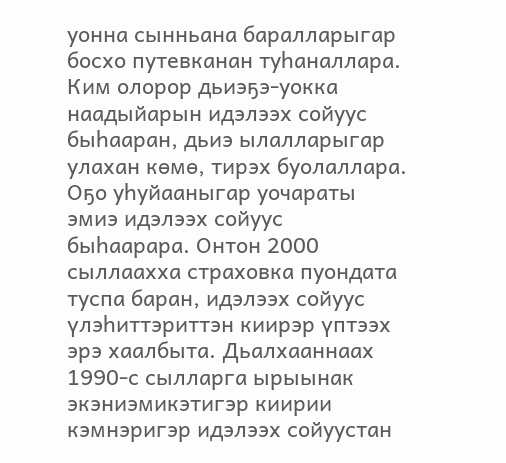уонна сынньана баралларыгар босхо путевканан туһаналлара. Ким олорор дьиэҕэ-уокка наадыйарын идэлээх сойуус быһааран, дьиэ ылалларыгар улахан көмө, тирэх буолаллара. Оҕо уһуйааныгар уочараты эмиэ идэлээх сойуус быһаарара. Онтон 2000 сыллаахха страховка пуондата туспа баран, идэлээх сойуус үлэһиттэриттэн киирэр үптээх эрэ хаалбыта. Дьалхааннаах 1990-с сылларга ырыынак экэниэмикэтигэр киирии кэмнэригэр идэлээх сойуустан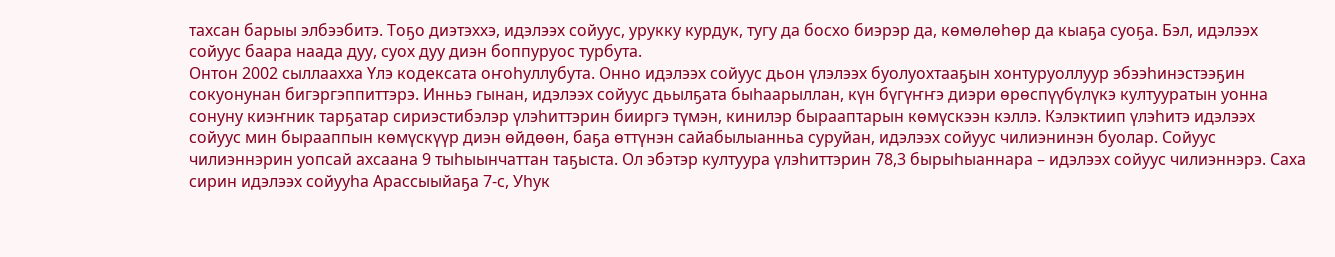тахсан барыы элбээбитэ. Тоҕо диэтэххэ, идэлээх сойуус, урукку курдук, тугу да босхо биэрэр да, көмөлөһөр да кыаҕа суоҕа. Бэл, идэлээх сойуус баара наада дуу, суох дуу диэн боппуруос турбута.
Онтон 2002 сыллаахха Үлэ кодексата оҥоһуллубута. Онно идэлээх сойуус дьон үлэлээх буолуохтааҕын хонтуруоллуур эбээһинэстээҕин сокуонунан бигэргэппиттэрэ. Инньэ гынан, идэлээх сойуус дьылҕата быһаарыллан, күн бүгүҥҥэ диэри өрөспүүбүлүкэ култууратын уонна сонуну киэҥник тарҕатар сириэстибэлэр үлэһиттэрин бииргэ түмэн, кинилэр бырааптарын көмүскээн кэллэ. Кэлэктиип үлэһитэ идэлээх сойуус мин бырааппын көмүскүүр диэн өйдөөн, баҕа өттүнэн сайабылыанньа суруйан, идэлээх сойуус чилиэнинэн буолар. Сойуус чилиэннэрин уопсай ахсаана 9 тыһыынчаттан таҕыста. Ол эбэтэр култуура үлэһиттэрин 78,3 бырыһыаннара – идэлээх сойуус чилиэннэрэ. Саха сирин идэлээх сойууһа Арассыыйаҕа 7-с, Уһук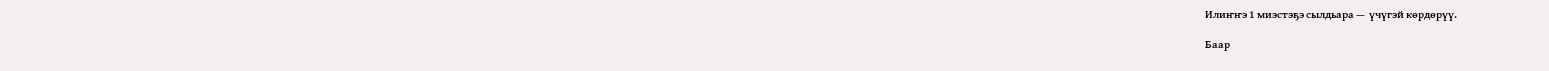Илиҥҥэ 1 миэстэҕэ сылдьара —  үчүгэй көрдөрүү.

Баар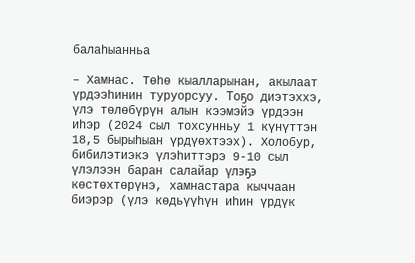балаһыанньа

– Хамнас. Төһө кыалларынан, акылаат үрдээһинин туруорсуу. Тоҕо диэтэххэ, үлэ төлөбүрүн алын кээмэйэ үрдээн иһэр (2024 сыл тохсунньу 1 күнүттэн 18,5 бырыһыан үрдүөхтээх). Холобур, бибилэтиэкэ үлэһиттэрэ 9-10 сыл үлэлээн баран салайар үлэҕэ көстөхтөрүнэ, хамнастара кыччаан биэрэр (үлэ көдьүүһүн иһин үрдүк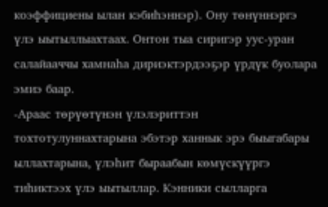коэффициены ылан кэбиһэннэр). Ону төнүннэргэ үлэ ыытыллыахтаах. Онтон тыа сиригэр уус-уран салайааччы хамнаһа дириэктэрдээҕэр үрдүк буолара эмиэ баар.
-Араас төрүөтүнэн үлэлэриттэн тохтотулуннахтарына эбэтэр ханнык эрэ быыгабары ыллахтарына, үлэһит быраабын көмүскүүргэ тиһиктээх үлэ ыытыллар. Кэнники сылларга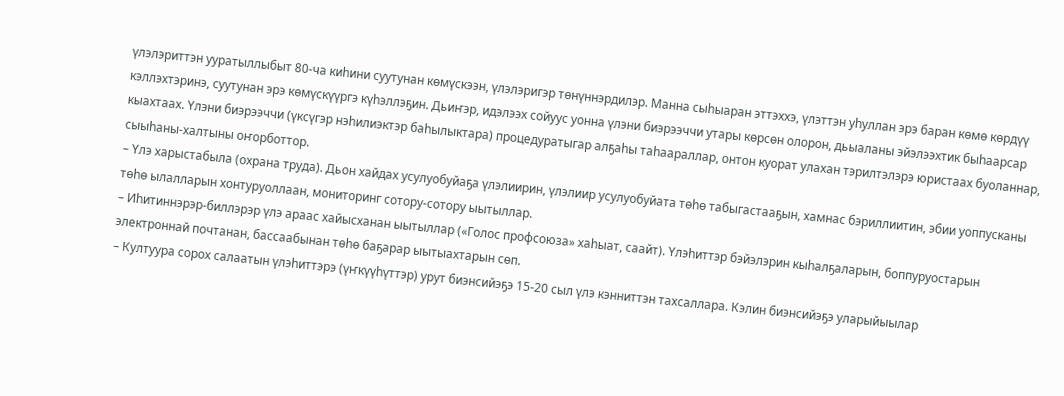үлэлэриттэн ууратыллыбыт 80-ча киһини суутунан көмүскээн, үлэлэригэр төнүннэрдилэр. Манна сыһыаран эттэххэ, үлэттэн уһуллан эрэ баран көмө көрдүү кэллэхтэринэ, суутунан эрэ көмүскүүргэ күһэллэҕин. Дьиҥэр, идэлээх сойуус уонна үлэни биэрээччи утары көрсөн олорон, дьыаланы эйэлээхтик быһаарсар кыахтаах. Үлэни биэрээччи (үксүгэр нэһилиэктэр баһылыктара) процедуратыгар алҕаһы таһаараллар, онтон куорат улахан тэрилтэлэрэ юристаах буоланнар, сыыһаны-халтыны оҥорботтор.
– Үлэ харыстабыла (охрана труда). Дьон хайдах усулуобуйаҕа үлэлиирин, үлэлиир усулуобуйата төһө табыгастааҕын, хамнас бэриллиитин, эбии уоппусканы төһө ылалларын хонтуруоллаан, мониторинг сотору-сотору ыытыллар.
– Иһитиннэрэр-биллэрэр үлэ араас хайысханан ыытыллар («Голос профсоюза» хаһыат, саайт). Үлэһиттэр бэйэлэрин кыһалҕаларын, боппуруостарын электроннай почтанан, бассаабынан төһө баҕарар ыытыахтарын сөп.
– Култуура сорох салаатын үлэһиттэрэ (үҥкүүһүттэр) урут биэнсийэҕэ 15-20 сыл үлэ кэнниттэн тахсаллара. Кэлин биэнсийэҕэ уларыйыылар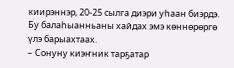киирэннэр, 20-25 сылга диэри уһаан биэрдэ. Бу балаһыанньаны хайдах эмэ көннөрөргө үлэ барыахтаах.
– Сонуну киэҥник тарҕатар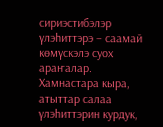сириэстибэлэр үлэһиттэрэ – саамай көмүскэлэ суох араҥалар. Хамнастара кыра, атыттар салаа үлэһиттэрин курдук,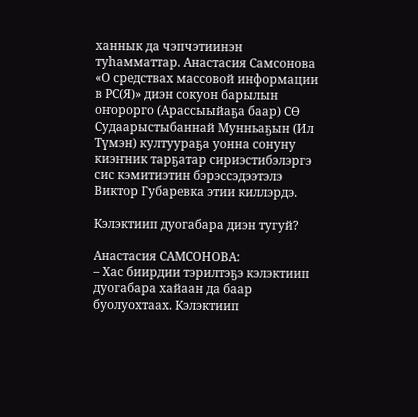ханнык да чэпчэтиинэн туһамматтар. Анастасия Самсонова «О средствах массовой информации в РС(Я)» диэн сокуон барылын оҥорорго (Арассыыйаҕа баар) СӨ Судаарыстыбаннай Мунньаҕын (Ил Түмэн) култуураҕа уонна сонуну киэҥник тарҕатар сириэстибэлэргэ сис кэмитиэтин бэрэссэдээтэлэ Виктор Губаревка этии киллэрдэ.

Кэлэктиип дуогабара диэн тугуй?

Анастасия САМСОНОВА:
– Хас биирдии тэрилтэҕэ кэлэктиип дуогабара хайаан да баар буолуохтаах. Кэлэктиип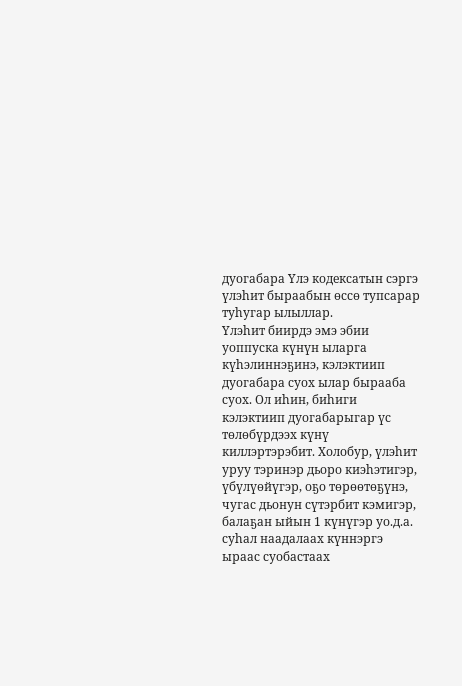дуогабара Үлэ кодексатын сэргэ үлэһит быраабын өссө тупсарар туһугар ылыллар.
Үлэһит биирдэ эмэ эбии уоппуска күнүн ыларга күһэлиннэҕинэ, кэлэктиип дуогабара суох ылар бырааба суох. Ол иһин, биһиги кэлэктиип дуогабарыгар үс төлөбүрдээх күнү киллэртэрэбит. Холобур, үлэһит уруу тэринэр дьоро киэһэтигэр, үбүлүөйүгэр, оҕо төрөөтөҕүнэ, чугас дьонун сүтэрбит кэмигэр, балаҕан ыйын 1 күнүгэр уо.д.а. суһал наадалаах күннэргэ ыраас суобастаах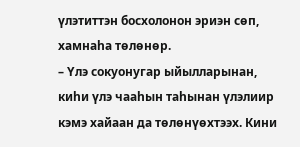үлэтиттэн босхолонон эриэн сөп, хамнаһа төлөнөр.
– Үлэ сокуонугар ыйылларынан, киһи үлэ чааһын таһынан үлэлиир кэмэ хайаан да төлөнүөхтээх. Кини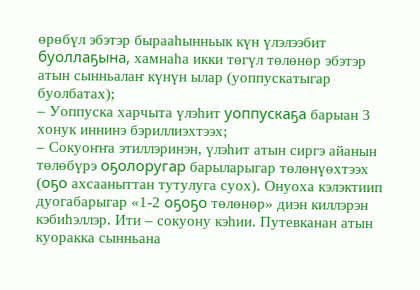өрөбүл эбэтэр бырааһынньык күн үлэлээбит буоллаҕына, хамнаһа икки төгүл төлөнөр эбэтэр атын сынньалаҥ күнүн ылар (уоппускатыгар буолбатах);
– Уоппуска харчыта үлэһит уоппускаҕа барыан 3 хонук иннинэ бэриллиэхтээх;
– Сокуоҥҥа этиллэринэн, үлэһит атын сиргэ айанын төлөбүрэ оҕолоругар барыларыгар төлөнүөхтээх (оҕо ахсааныттан тутулуга суох). Онуоха кэлэктиип дуогабарыгар «1-2 оҕоҕо төлөнөр» диэн киллэрэн кэбиһэллэр. Ити – сокуону кэһии. Путевканан атын куоракка сынньана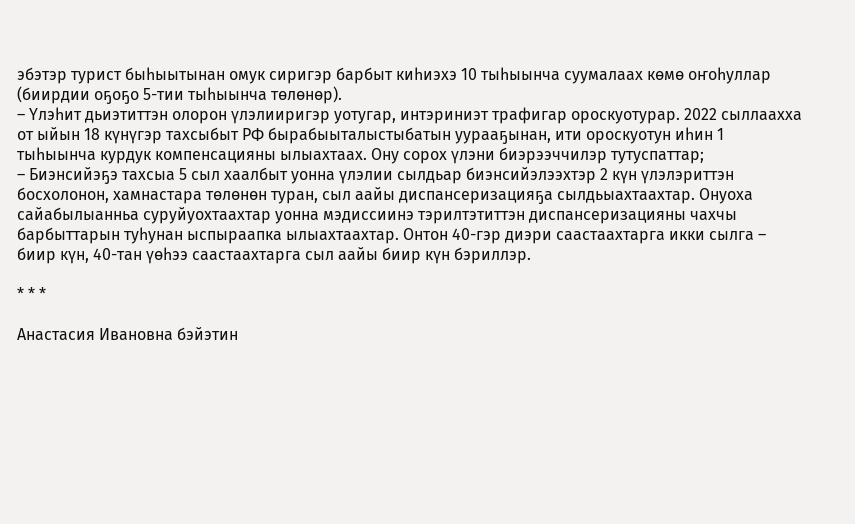эбэтэр турист быһыытынан омук сиригэр барбыт киһиэхэ 10 тыһыынча суумалаах көмө оҥоһуллар (биирдии оҕоҕо 5-тии тыһыынча төлөнөр).
– Үлэһит дьиэтиттэн олорон үлэлииригэр уотугар, интэриниэт трафигар ороскуотурар. 2022 сыллаахха от ыйын 18 күнүгэр тахсыбыт РФ бырабыыталыстыбатын уурааҕынан, ити ороскуотун иһин 1 тыһыынча курдук компенсацияны ылыахтаах. Ону сорох үлэни биэрээччилэр тутуспаттар;
– Биэнсийэҕэ тахсыа 5 сыл хаалбыт уонна үлэлии сылдьар биэнсийэлээхтэр 2 күн үлэлэриттэн босхолонон, хамнастара төлөнөн туран, сыл аайы диспансеризацияҕа сылдьыахтаахтар. Онуоха сайабылыанньа суруйуохтаахтар уонна мэдиссиинэ тэрилтэтиттэн диспансеризацияны чахчы барбыттарын туһунан ыспыраапка ылыахтаахтар. Онтон 40-гэр диэри саастаахтарга икки сылга – биир күн, 40-тан үөһээ саастаахтарга сыл аайы биир күн бэриллэр.

* * *

Анастасия Ивановна бэйэтин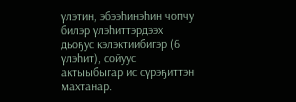үлэтин, эбээһинэһин чопчу билэр үлэһиттэрдээх дьоҕус кэлэктиибигэр (6 үлэһит), сойуус актыыбыгар ис сүрэҕиттэн махтанар.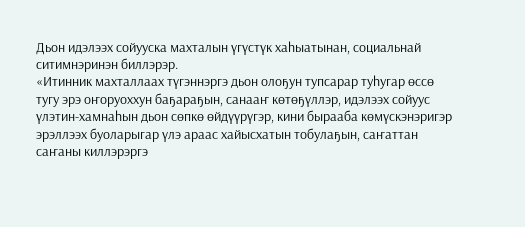Дьон идэлээх сойууска махталын үгүстүк хаһыатынан, социальнай ситимнэринэн биллэрэр.
«Итинник махталлаах түгэннэргэ дьон олоҕун тупсарар туһугар өссө тугу эрэ оҥоруоххун баҕараҕын, санааҥ көтөҕүллэр, идэлээх сойуус үлэтин-хамнаһын дьон сөпкө өйдүүрүгэр, кини бырааба көмүскэнэригэр эрэллээх буоларыгар үлэ араас хайысхатын тобулаҕын, саҥаттан саҥаны киллэрэргэ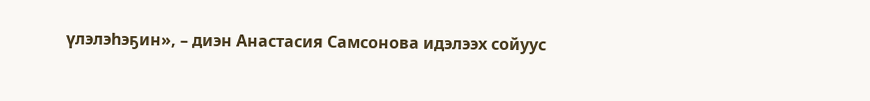үлэлэһэҕин», – диэн Анастасия Самсонова идэлээх сойуус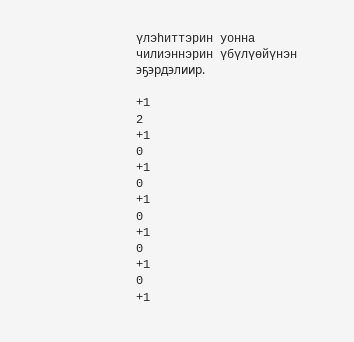үлэһиттэрин уонна чилиэннэрин үбүлүөйүнэн эҕэрдэлиир.

+1
2
+1
0
+1
0
+1
0
+1
0
+1
0
+1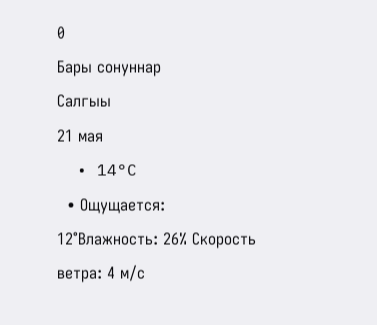0
Бары сонуннар
Салгыы
21 мая
  • 14°C
  • Ощущается: 12°Влажность: 26% Скорость ветра: 4 м/с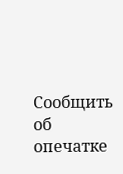Сообщить об опечатке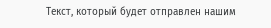Текст, который будет отправлен нашим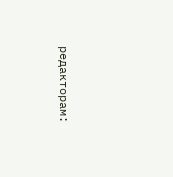редакторам: